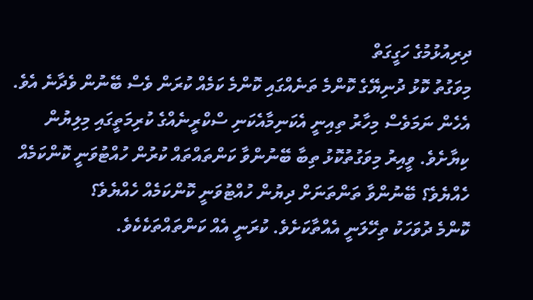ދިރިއުޅުމުގެ ހަގީގަތް
މިވަގުތު ކޮޅު ދުނިޔޭގެ ކޮންމެ ތަނެއްގައި ކޮންމެ ކަމެއް ކުރަން ވެސް ބޭނުން ވެދާނެ އެވެ. އެހެން ނަމަވެސް މިހާރު ތިއިނީ އެކަނިމާއެކަނި ސްކްރީނެއްގެ ކުރިމަތީގައި މިލިޔުން ކިޔާށެވެ. ވީއިރު މިވަގުތުކޮޅު ތިބާ ބޭނުންވާ ކަންތައްތައް ކުރުން ހުއްޓުވަނީ ކޮންކަމެއް ހެއްޔެވެ؟ ބޭނުންވާ ތަންތަނަށް ދިޔުން ހުއްޓުވަނީ ކޮންކަމެއް ހެއްޔެވެ؟
ކޮންމެ ދުވަހަކު ތިހޭލަނީ އެއްތާކަށެވެ. ކުރަނީ އެއް ކަންތައްތަކެކެވެ.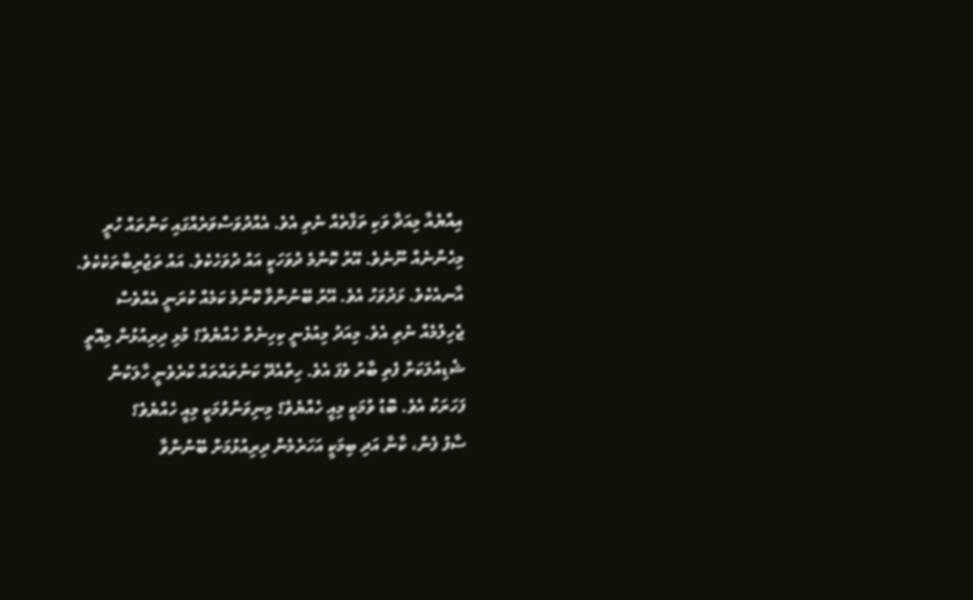އިއްޔެއާ މިއަދާ ވަކި ތަފާތެއް ނެތި އެވެ. އެއްދުވަސްވަރެއްގައި ކަންތައް ހުރީ މިހެންނެއް ނޫނެވެ. އޭރު ކޮންމެ ދުވަހަކީ އައު ދުވަހެކެވެ. އައު ތަޖުރިބާތަކެކެވެ. އާނއެކެވެ. ޅަދުވަހު އެވެ. އޭރު ބޭނުންވާ ކޮންމެ ކަމެއް ކުރަނީ އެއްވެސް ޖެހިލުމެއް ނެތި އެވެ. މިއަދު މިއުޅެނީ ކިހިނެތް ހެއްޔެވެ؟ މުޅި ދިރިއުޅުން މިއޮތީ ޝެޑިއުލަކަށް ފެތި ބާރު ވެފަ އެވެ. ހިތްއެދޭ ކަންތައްތައް ކުރެވެނީ ހާލަކުން ފަހަރަކު އެވެ. ބޮޑު ވުމަކީ މިއީ ހެއްޔެވެ؟ މިނިވަންވުމަކީ މިއީ ހެއްޔެވެ؟
ސާފު ފެން، ކާނާ އަދި ބިމަކީ އަހަރެމެން ދިރިއުޅުމަށް ބޭނުންވާ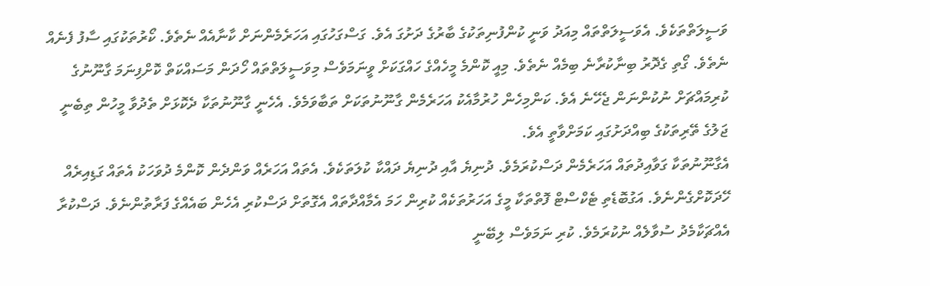ވަސީލަތްތަކެވެ. އެވަސީލަތްތައް މިއަދު ވަނީ ކުންފުނިތަކުގެ ބާރުގެ ދަށުގަ އެވެ. ގަސްގަހުގައި އަހަރެމެންނަށް ކާނާއެއް ނެތެވެ. ކޯރުތަކުގައި ސާފު ފެނެއް ނެތެވެ. ގޯތި ގެދޮރު ބިނާކުރާނެ ބިމެއް ނެތެވެ. މިއީ ކޮންމެ މީހެއްގެ ހައްގަކަށް ވީނަމަވެސް މިވަސީލަތްތައް ހޯދަން މަސައްކަތް ކޮށްފިނަމަ ގާނޫނުގެ ކުރިމައްޗަށް ނުކުންނަން ޖެހޭނެ އެވެ. ކަންމިހެން ހުރުމާއެކު އަހަރެމެން ގާނޫނުތަކަށް ތަބާވަމެވެ. އެހެނީ ގާނޫނުތަކާ ދެކޮޅަށް ތެދުވާ މީހުން ތިބެނީ ޖަލުގެ ތޭރިތަކުގެ ބިއްދަށުގައި ކަމަށްވާތީ އެވެ.
އެގާނޫނުތަކާ ގަވާއިދުތައް އަހަރެމެން ދަސްކުރަމެވެ. ދުނިޔެ އާއި ދުނިޔެ ދައްކާ ކުލަތަކެވެ. އެތައް އަހަރެއް ވަންދެން ކޮންމެ ދުވަހަކު އެތައް ގަޑިއިރެއް ހޭދަކޮށްގެންނެވެ. އަގުބޮޑެތި ޓެކްސްޓް ފޮތްތަކާ މީގެ އަހަރުތަކެއް ކުރިން ހަމަ އެމާއްދާތައް އެގޮތަށް ދަސްކުރި އެހެން ބައެއްގެ ފަރާތުންނެވެ. ދަސްކުރާ އެއްޗަކާމެދު ސުވާލެއް ނުކުރަމެވެ. ކުރި ނަމަވެސް ލިބޭނީ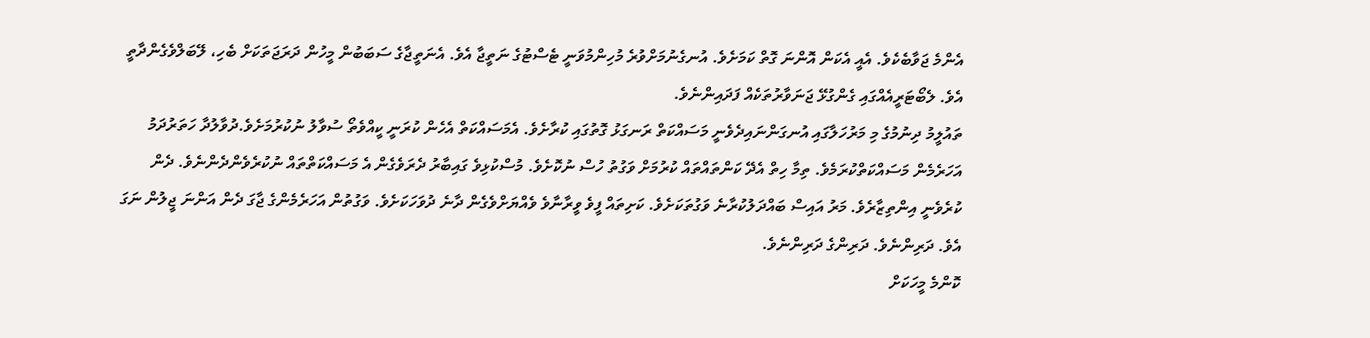އެންމެ ޖަވާބެކެވެ. އެއީ އެކަން އޮންނަ ގޮތް ކަމަށެވެ. އުނގެނުމަށްވުރެ މުހިންމުވަނީ ޓެސްޓުގެ ނަތީޖާ އެވެ. އެނަތީޖާގެ ސަބަބުން މީހުން ދަރަޖަތަކަށް ބެހި، ލޭބަލްވެގެންދާތީ އެވެ. ލެބޯޓަރީއެއްގައި ގެންގުޅޭ ޖަނަވާރުތަކެއް ފަދައިންނެވެ.
ތައުލީމު ދިނުމުގެ މި މަރުހަލާގައި އުނގަންނައިދެވެނީ މަސައްކަތް ރަނގަޅު ގޮތުގައި ކުރާށެވެ. އެމަސައްކަތް އެހެން ކުރަނީ ކީއްވެތޯ ސުވާލު ނުކުރުމަށެވެ.ދުވާލުދާ ހަތަރުދަމު އަހަރެމެން މަސައްކަތްކުރަމެވެ. ތިމާ ހިތް އެދޭ ކަންތައްތައް ކުރުމަށް ވަގުތު ހުސް ނުކޮށެވެ. މުސްކުޅިވެ ގައިބާރު ދެރަވެގެން އެ މަސައްކަތްތައް ނުކުރެވެންދެންނެވެ. ދެން ކުރެވެނީ އިންތިޒާރެވެ. މަރު އައިސް ބައްދަލުކުރާނެ ވަގުތަކަށެވެ. ކަށިތައް ފީވެ ވީރާނާވެ ވެއްޔަށްވެގެން ދާނެ ދުވަހަކަށެވެ. ވަގުތުން އަހަރެމެންގެ ޖާގަ ދެން އަންނަ ޖީލުން ނަގަ އެވެ. ދަރިންނެވެ. ދަރިންގެ ދަރިންނެވެ.
ކޮންމެ މީހަކަށް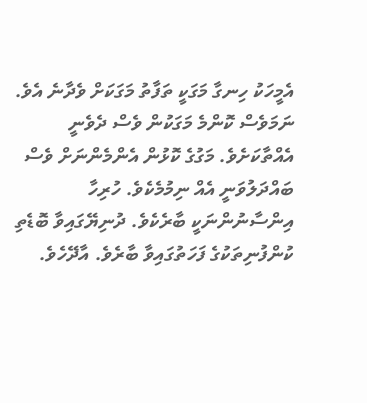އެމީހަކު ހިނގާ މަގަކީ ތަފާތު މަގަކަށް ވެދާނެ އެވެ. ނަމަވެސް ކޮންމެ މަގަކުން ވެސް ދެވެނީ އެއްތާކަށެވެ. މަގުގެ ކޮޅުން އެންމެންނަށް ވެސް ބައްދަލުވަނީ އެއް ނިމުމެކެވެ. ހުރިހާ އިންސާނުންނަކީ ބާރެކެވެ. ދުނިޔޭގައިވާ ބޮޑެތި ކުންފުނިތަކުގެ ފަހަތުގައިވާ ބާރެވެ. އާދޭހެވެ.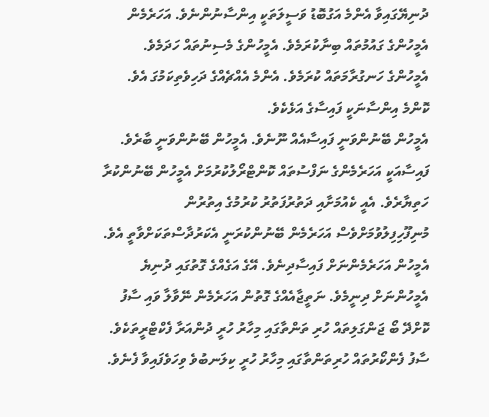ދުނިޔޭގައިވާ އެންމެ އަގުބޮޑު ވަސީލަތަކީ އިންސާނުންނެވެ. އަހަރެމެން އެމީހުންގެ ގައުމުތައް ބިނާކުރަމެވެ. އެމީހުންގެ މެސިނުތައް ހަދަމެވެ. އެމީހުންގެ ހަނގުރާމަތައް ކުރަމެވެ. އެންމެ އެއްޗެއްގެ ދަހިވެތިކަމުގަ އެވެ. ކޮންމެ އިންސާނަކީ ފައިސާގެ އަޅެކެވެ.
އެމީހުން ބޭނުންވަނީ ފައިސާއެއް ނޫނެވެ. އެމީހުން ބޭނުންވަނީ ބާރެވެ. ފައިސާއަކީ އަހަރެމެންގެ ނަފްސުތައް ކޮންޓްރޯލުކުރުމަށް އެމީހުން ބޭނުންކުރާ ހަތިޔާރެވެ. އެއީ ކެއުމަށާއި ދަތުރުފަތުރު ކުރުމުގެ އިތުރުން މުނިފޫހިފިލުވުމަށްވެސް އަހަރެމެން ބޭނުންކުރަނީ އެކަރުދާސްތަކަށްވާތީ އެވެ. އެމީހުން އަހަރެމެންނަށް ފައިސާދިނެވެ. އޭގެ އަގެއްގެ ގޮތުގައި ދުނިޔެ އެމީހުންނަށް ދިނީމެވެ. ނަތީޖާއެއްގެ ގޮތުން އަހަރެމެން ނޭވާލާ ވައި ސާފު ކޮށްދޭ ބޯ ޖަންގަލިތައް ހުރި ތަންތާގައި މިހާރު ހުރީ ދުންއަރާ ފެކްޓްރީތަކެވެ. ސާފު ފެންކޯރުތައް ހުރިތަންތާގައި މިހާރު ހުރީ ކިލަނބުވެ ވިހަވެފައިވާ ފެނެވެ.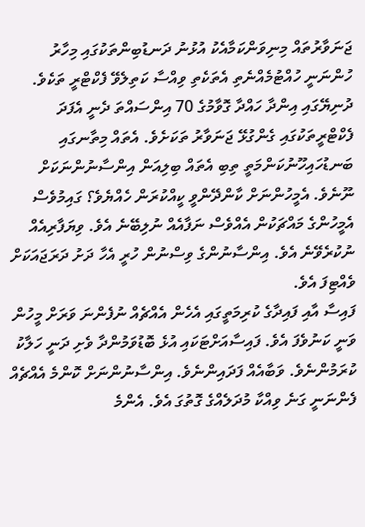ޖަނަވާރުތައް މިނިވަންކަމާއެކު އުޅުނު ދަނޑުބިންތަކުގައި މިހާރު ހުންނަނީ ހުއްޓުމެއްނެތި އެތަކެތި ވިއްސާ ކަތިލެވޭ ފެކްޓްރީ ތަކެވެ.
ދުނިޔޭގައި އިންދާ ހައްދާ ގޮވާމުގެ 70 އިންސައްތަ ދެނީ އެފަދަ ފެކްޓްރީތަކުގައި ގެންގުޅޭ ޖަނަވާރު ތަކަށެވެ. އެތައް މިތާނގައި ބަނޑުހައިހޫނުކަންމަތީ ތިބި އެތައް ބިލިއަން އިންސާނުންނަކަށް ނޫނެވެ. އެމީހުންނަށް ކާންދޭންވީ ކީއްކުރަން ހެއްޔެވެ؟ ގައިމުވެސް އެމީހުންގެ މައްޗަކުން އެއްވެސް ނަފާއެއް ނުލިބޭނެ އެވެ. ވިޔަފާރިއެއް ނުކުރެވޭނެ އެވެ. އިންސާނުންގެ ވިސްނުން ހުރީ އެހާ ދަށު ދަރަޖައަކަށް ވެއްޓިފަ އެވެ.
ފައިސާ އާއި ފައިދާގެ ކުރިމަތީގައި އެހެން އެއްޗެއް ނުފެންނަ ވަރަށް މީހުން ވަނީ ކަނުވެފަ އެވެ. ފައިސާއަށްޓަކައި އުޅެ ބޮޑުވަމުންދާ ވެށި ދަނީ ހަލާކު ކުރަމުންނެވެ. ވަބާއެއް ފަދައިންނެވެ. އިންސާނުންނަށް ކޮންމެ އެއްޗެއް ފެންނަނީ ގަނެ ވިއްކާ މުދަލެއްގެ ގޮތުގަ އެވެ. އެންމެ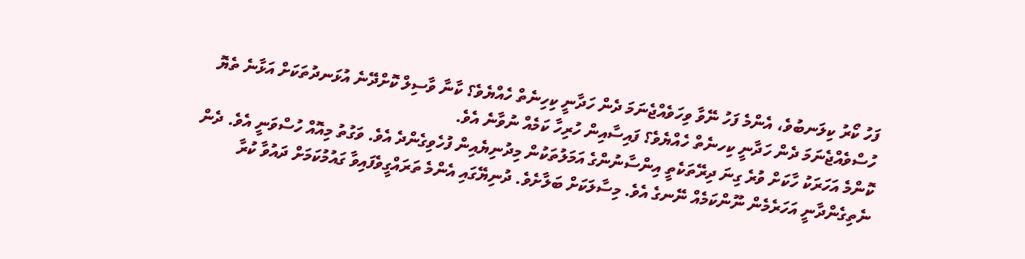ފަހު ކޯރު ކިލަނބުވެ، އެންމެ ފަހު ނޭވާ ވިހަވެއްޖެނަމަ ދެން ހަދާނީ ކިހިނެތް ހެއްޔެވެ؟ ކާނާ ވާސިލް ކޮށްދޭނެ އުޅަނދުތަކަށް އަޅާނެ ތެޔޮ ހުސްވެއްޖެނަމަ ދެން ހަދާނީ ކިހނެތް ހެއްޔެވެ؟ ފައިސާއިން ހުރިހާ ކަމެއް ނުވާނެ އެވެ.
ކޮންމެ އަހަރަކު ހާކަށް ވުރެ ގިނަ ދިރޭތަކެތީ އިންސާނުންގެ އަމަލުތަކުން މިދުނިޔެއިން ފުހެވިގެންދެ އެވެ. ވަގުތު މިއޮއް ހުސްވަނީ އެވެ. ދެން ނެތިގެންދާނީ އަހަރެމެން ނޫންކަމެއް ނޭނގެ އެވެ. މިސާލަކަށް ބަލާށެވެ. ދުނިޔޭގައި އެންމެ ތަރައްގީވެފައިވާ ގައުމުކަމަށް ދައުވާ ކުރާ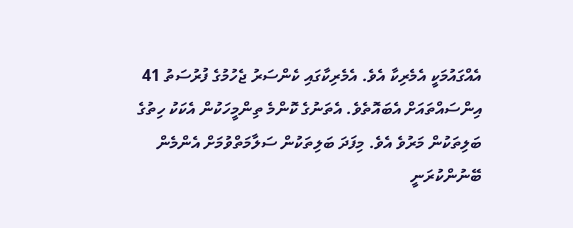އެއްގައުމަކީ އެމެރިކާ އެވެ. އެމެރިކާގައި ކެންސަރު ޖެހުމުގެ ފުރުސަތު 41 އިންސައްތައަށް އެބައޮތެވެ. އެތަނުގެ ކޮންމެ ތިންމީހަކުން އެކަކު ހިތުގެ ބަލިތަކުން މަރުވެ އެވެ. މިފަދަ ބަލިތަކުން ސަލާމަތްވުމަށް އެންމެން ބޭނުންކުރަނީ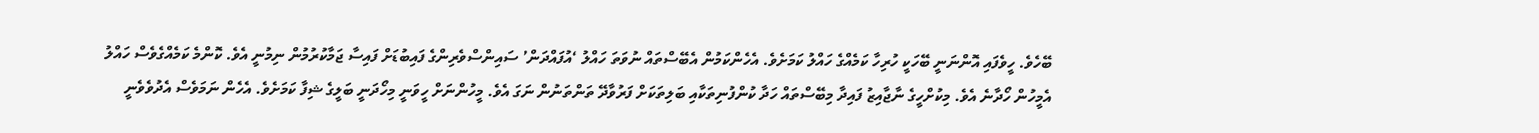ބޭހެވެ. ހީވެފައި އޮންނަނީ ބޭހަކީ ހުރިހާ ކަމެއްގެ ހައްލު ކަމަށެވެ. އެހެންކަމުން އެބޭސްތައް ނުވަތަ ހައްލު ‘އުފައްދަން’ ސައިންސްވެރިންގެ ފައިބުޑަށް ފައިސާ ޖަމާކުރުމުން ނިމުނީ އެވެ. ކޮންމެ ކަމެއްގެވެސް ހައްލު އެމީހުން ހޯދާނެ އެވެ. މިކުށްހީގެ ނާޖާއިޒު ފައިދާ މިބޭސްތައް ހަދާ ކުންފުނިތަކާއި ބަލިތަކަށް ފަރުވާދޭ ތަންތަނުން ނަގަ އެވެ. މީހުންނަށް ހީވަނީ މިހޯދަނީ ބަލީގެ ޝިފާ ކަމަށެވެ. އެހެން ނަމަވެސް އެދުވެވެނީ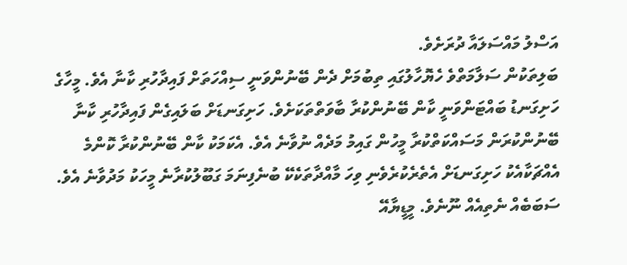އަސްލު މައްސަލައާ ދުރަށެވެ.
ބަލިތަކުން ސަލާމަތްވެ ހެޔޮހާލުގައި ތިބުމަށް ދެން ބޭނުންވަނީ ސިއްހަތަށް ފައިދާހުރި ކާނާ އެވެ. މީހާގެ ހަށިގަނޑު ބައްޓަންވަނީ ކާން ބޭނުންކުރާ ބާވަތްތަކަށެވެ. ހަށިގަނޑަށް ބަލައިގެން ފައިދާހުރި ކާނާ ބޭނުންކުރަން މަސައްކަތްކުރާ މީހުން ގައިމު މަދެއް ނުވާނެ އެވެ. އެކަމަކު ކާން ބޭނުންކުރާ ކޮންމެ އެއްޗަކާއެކު ހަށިގަނޑަށް އެތެރެކުރެވެނި ވިހަ މާއްދާތަކެކޭ ބުނެފިނަމަ ގަބޫލުކުރާނެ މީހަކު މަދުވާނެ އެވެ. ސަބަބެއް ނެތިއެއް ނޫނެވެ. މީޑީޔާއޭ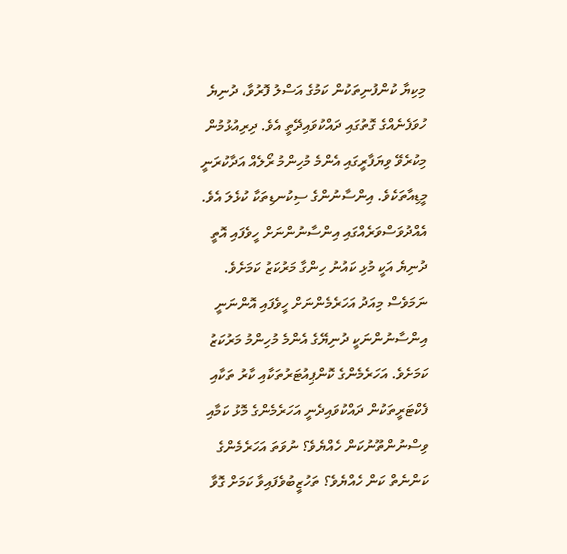މިކިޔާ ކުންފުނިތަކުން ކަމުގެ އަސްލު ފޮރުވާ، ދުނިޔެ ހުވަފެނެއްގެ ގޮތުގައި ދައްކުވައިދޭތީ އެވެ. ދިރިއުޅުމުން މިކުރެވޭ ވިޔަފާރީގައި އެންމެ މުހިންމު ރޯލެއް އަދާކުރަނީ މީޑިއާތަކެވެ. އިންސާނުންގެ ސިކުނޑިތަކާ ކުޅެލަ އެވެ.
އެއްދުވަސްވަރެއްގައި އިންސާނުންނަށް ހީވެފައި އޮތީ ދުނިޔެ އަކީ މުޅި ކައުނު ހިންގާ މަރުކަޒު ކަމަށެވެ. ނަމަވެސް މިއަދު އަހަރެމެންނަށް ހީވެފައި އޮންނަނީ އިންސާނުންނަކީ ދުނިޔޭގެ އެންމެ މުހިންމު މަރުކަޒު ކަމަށެވެ. އަހަރެމެންގެ ކޮންޕިއުޓަރުތަކާއި ކާރު ތަކާއި ފެކްޓަރީތަކުން ދައްކުވައިދެނީ އަހަރެމެންގެ މޮޅު ކަމާއި ވިސްނުންތޫނުކަން ހެއްޔެވެ؟ ނުވަތަ އަހަރެމެންގެ ކަންނެތް ކަން ހެއްޔެވެ؟ ތަހުޒީބުވެފައިވާ ކަމަށް ގޮވާ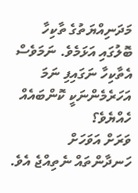މަދަނިއްޔަތުގެ ތާކިހާ ބޮލުގައި އަޅަމެވެ. ނަމަވެސް އެތާކިހާ ނަގައިފި ނަމަ އަހަރެމެންނަކީ ކޮންބައެއް ހެއްޔެވެ؟
ވަރަށް އަވަހަށް ހަނދާންތައް ނެތިއްޖެ އެވެ.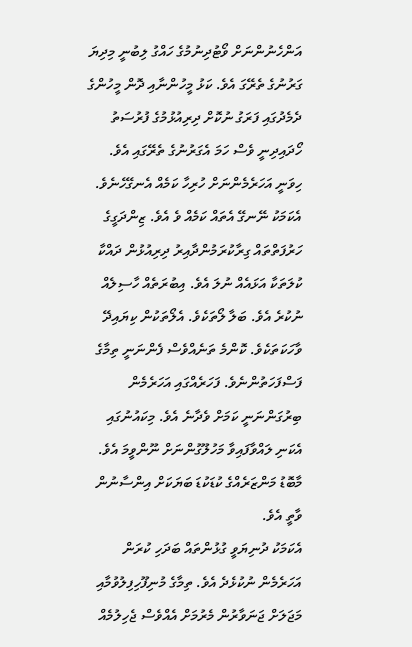އަންހެނުންނަށް ވޯޓުދިނުމުގެ ހައްގު ލިބުނީ މިދިޔަ ގަރުނުގެ ތެރޭގަ އެވެ. ކަޅު މީހުންނާއި ދޮން މީހުންގެ ދެމެދުގައި ފަރަގު ނުކޮށް ދިރިއުޅުމުގެ ފުރުސަތު ހޯދައިދިނީ ވެސް ހަމަ އެގަރުނުގެ ތެރޭގައި އެވެ. ހިވަނީ އަހަރެމެންނަށް ހުރިހާ ކަމެއް އެނގޭހެނެވެ. އެކަމަކު ނޭނގޭ އެތައް ކަމެއް ވެ އެވެ. ޒިންދަގީގެ ހަރުފަތްތައް ގިރާކުރަމުންދާއިރު ދިރިއުޅުން ދައްކާ ކުލަތަކާ އަޅައެއް ނުލަ އެވެ. އިބުރަތެއް ހާސިލެއް ނުކުރެ އެވެ. ބަލާ ލޯތަކެވެ. އެލޯތަކުން ކިޔައިދޭ ވާހަކަތަކެވެ. ކޮންމެ ތަނެއްވެސް ފެންނަނީ ތިމާގެ ފަސްފަހަތުންނެވެ. ފަހަރެއްގައި އަހަރެމެން ބިރުގަންނަނީ ކަމަށް ވެދާނެ އެވެ. މިކައުނުގައި އެކަނި ލައްވާފައިވާ މަހުލޫގުންނަށް ނޫންވީމަ އެވެ. މާބޮޑު މަންޒަރެއްގެ ކުޑަކުޑަ ބަޔަކަށް އިންސާނުން ވާތީ އެވެ.
އެކަމަކު ދުނިޔަވީ ގުޅުންތައް ބަދަހި ކުރަން އަހަރެމެން ނުކުޅެދެ އެވެ. ތިމާގެ މުނިފޫހިފިލުވުމާއި މަޖަލަށް ޖަނަވާރުން މެރުމަށް އެއްވެސް ޖެހިލުމެއް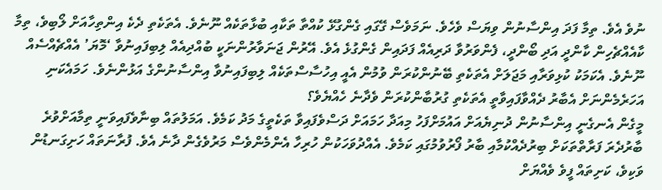ނުވެ އެވެ. ތިމާ ފަދަ އިންސާނުން ވިޔަސް ވެހެވެ. ނަމަވެސް ގޭގައި ގެންގުޅޭ ކުއްތާ ތަކާއި ބުޅާތަކެއް ނޫނެވެ. އެތަކެތި ދެކެ އިންތިހާއަށް ލޯބިވެ، ތިމާ ކާއެއްޗެހިން ކާންދީ އަދި ބޯންދީ، ފެންވަރުވާ ދަރިއެއް ފަދައިން ގެންގުޅެ އެވެ. އޭރުން ޖަނަވާރުންނަކީ ބުއްދިއެއް ލިބިފައިނުވާ ‘މޮޔަ’ އެއްޗެއްސެއް ނޫނެވެ. އެކަމަކު ކުޅިވަރާއި މަޖަލަށް އެތަކެތި ބޭނުންކުރަން ވުމުން އެއީ އިހުސާސްތަކެއް ލިބިފައިނުވާ އިންސާނުންގެ އަޅުންނެވެ. ހަމައެކަނި އަހަރެމެންނަށް އެބާރު ދެއްވާފައިވާތީ އެތަކެތި ގުރުބާންކުރަން ވެދާނެ ހެއްޔެވެ؟
މީގެން އެނގެނީ އިންސާނުން ދުނިޔެއަށް އައުމަށްފަހު މިއަދާ ހަމައަށް ދަސްވެފައިވާ ތަކެތީގެ މަދު ކަމެވެ. އަމަލުތައް ބިނާވެފައިވަނީ ތިމާއަށްވުރެ ބާރުދެރަ ފަރާތްތަކަށް ބިރުދެއްކުމާއި ބާރު ފޯރުވުމުގައި ކަމެވެ. އެއްދުވަހަކުން ހުރިހާ އެންމެންވެސް މަރުވެގެން ދާނެ އެވެ. ފުރާނަތައް ހަށިގަނޑުން ވަކިވެ، ކަށިތައް ފީވެ ވެއްޔަށް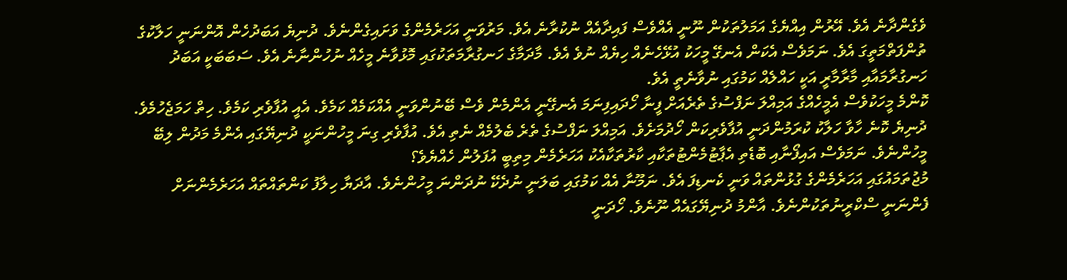ވެގެންދާނެ އެވެ. އޭރުން އިއްޔެގެ އަމަލުތަކުން ނޫނީ އެއްވެސް ފައިދާއެއް ނުކުރާނެ އެވެ. މަރުވަނީ އަހަރެމެންގެ ވަށައިގެންނެވެ. ދުނިޔެ އަބަދުހެން އޮންނަނީ ހަލާކުގެ ތުންފަތްމަތީގަ އެވެ. ނަމަވެސް އެކަން އެނގޭ މީހަކު އުޅޭހެނެއް ހިޔެއް ނުވެ އެވެ. މާދަމާގެ ހަނގުރާމަތަކުގައި މޮޅުވާނެ މީހެއް ނުހުންނާނެ އެވެ. ސަބަބަކީ އަބަދު ހަނގުރާމައާއި މާރާމާރީ އަކީ ހައްލެއް ކަމުގައި ނުވާނެތީ އެވެ.
ކޮންމެ މީހަކުވެސް އެމީހެއްގެ އަމިއްލަ ނަފްސުގެ ތެރެއަށް ފީނާ ހޯދައިފިނަމަ އެނގޭނީ އެންމެން ވެސް ބޭނުންވަނީ އެއްކަމެއް ކަމެވެ. އެއީ އުފާވެރި ކަމެވެ. ހިތް ހަމަޖެހުމެވެ. ދުނިޔެ ކޮނެ ހާވާ ހަލާކު ކުރަމުންދަނީ އުފާވެރިކަން ހޯދުމަށެވެ. އަމިއްލަ ނަފްސުގެ ތެރެ ބެލުމެއް ނެތި އެވެ. އުފާވެރި ގިނަ މީހުންނަކީ ދުނިޔޭގައި އެންމެ މަދުން ލިބޭ މީހުންނެވެ. ނަމަވެސް އައިފޯނާއި ބޮޑެތި އެޕާޓުމެންޓުތަކާއި ކާރުތަކާއެކު އަހަރެމެން މިތިބީ އުފަލުން ހެއްޔެވެ؟
މުޖުތަމައުގައި އަހަރެމެންގެ ގުޅުންތައް ވަނީ ކެނޑިފަ އެވެ. ނަމޫނާ އެއް ކަމުގައި ބަލަނީ ނުދެކޭ ނުދަންނަ މީހުންނެވެ. އާދަޔާ ހިލާފު ކަންތައްތައް އަހަރެމެންނަށް ފެންނަނީ ސްކްރީނުތަކުންނެވެ. އާންމު ދުނިޔޭގައެއް ނޫނެވެ. ހޯދަނީ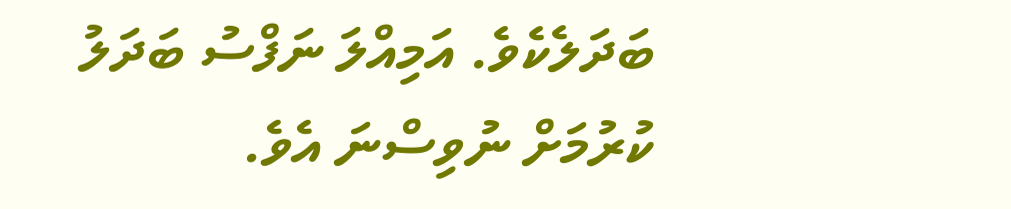ބަދަލެކެވެ. އަމިއްލަ ނަފްސު ބަދަލު ކުރުމަށް ނުވިސްނަ އެވެ.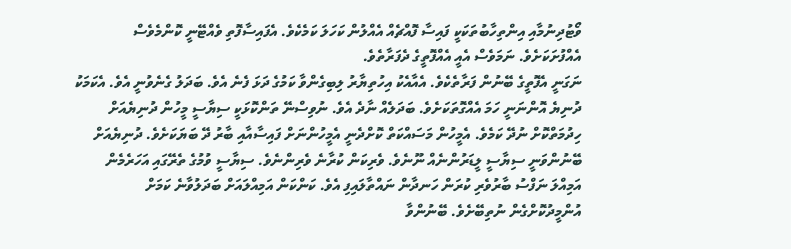ވޯޓުދިނުމާއި އިންތިހާބުތަކަކީ ފައިސާ ފޮއްޗެއް އެއްލުން ކަހަލަ ކަމެކެވެ. އެފައިސާފޮތި ވެއްޓޭނީ ކޮންމެވެސް އެއްފުށަކަށެވެ. ނަމަވެސް އެއީ އެއްފޮތީގެ ދެފަރާތެވެ.
ނަގަނީ އެފޮތީގެ ބޭނުން ފަރާތެކެވެ. އެއާއެކު އިހުތިޔާރު ލިބިގެންވާ ކަމުގެ ދަޅަ ފެނެ އެވެ. ބަދަލު ގެނެވުނީ އެވެ. އެކަމަކު ދުނިޔެ އޮންނަނީ ހަމަ އެއްގޮތަކަށެވެ. ބަދަލެއް ނާދެ އެވެ. ނުވިސްނޭ ތަންކޮޅަކީ ސިޔާސީ މީހުން ދުނިޔެއަށް ހިދުމަތްކޮށް ނުދޭ ކަމެވެ. އެމީހުން މަސައްކަތް ކޮށްދެނީ އެމީހުންނަށް ފައިސާއާއި ބާރު ދޭ ބަޔަކަށެވެ. ދުނިޔެއަށް ބޭނުންވަނީ ސިޔާސީ ލީޑަރުންނެއް ނޫނެވެ. ވެރިކަން ކުރާނެ ވެރިންނެވެ. ސިޔާސީ ވުމުގެ ތެރޭގައި އަހަރެމެން އަމިއްލަ ނަފްސު ބާރުވެރި ކުރަން ހަނދާން ނައްތާލައިފި އެވެ. ކަންކަން އަމިއްލައަށް ބަދަލުވާނެ ކަމަށް އުންމީދުކޮށްގެން ނުތިބޭށެވެ. ބޭނުންވާ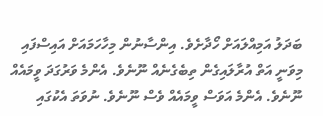ބަދަލު އަމިއްލައަށް ހޯދާށެވެ. އިންސާނުން މިހާހަމައަށް އައިސްފައި މިވަނީ އަތް އުރާލައިގެން ތިބެގެނެއް ނޫނެވެ. އެންމެ ވަރުގަދަ ވީމައެއް ނޫނެވެ. އެންމެ އަވަސް ވީމައެއް ވެސް ނޫނެވެ. ނުވަތަ އެކުގައި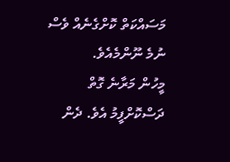މަސައްކަތް ކޮށްގެނެއް ވެސް ނުމެ ނޫންމެއެވެ.
މީހުން މަރާނެ ގޮތް ދަސްކޮށްފީމު އެވެ. ދެން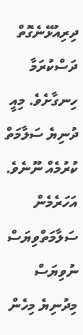ދިރިއުޅޭނެގޮތް ދަސްކުރަމާ ހިނގާށެވެ. މިއީ ދުނިޔެ ސަލާމަތް ކުރުމެއް ނޫނެވެ. އަހަރެމެން ސަލާމަތްވިޔަސް ނުވިޔަސް މިދުނިޔެ މިހެން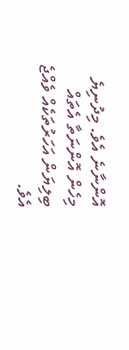އޮންނާނެ އެވެ. މިދުނިޔެ މިހެން އޮންނަތާ އެތައް ބިލިޔަން އަހަރުތަކެއް ވެއްޖެ އެވެ.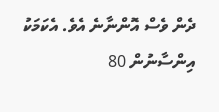ދެން ވެސް އޮންނާނެ އެވެ. އެކަމަކު އިންސާނުން 80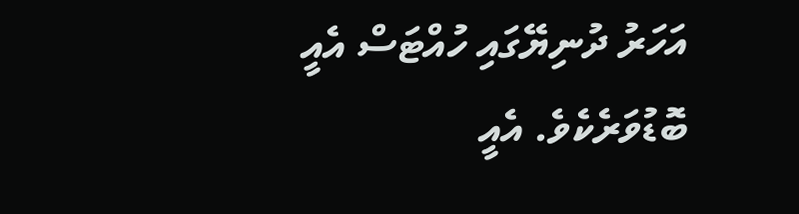އަހަރު ދުނިޔޭގައި ހުއްޓަސް އެއީ ބޮޑުވަރެކެވެ. އެއީ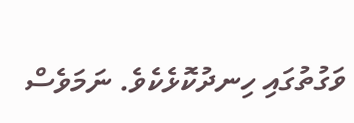ވަގުތުގައި ހިނދުކޮޅެކެވެ. ނަމަވެސް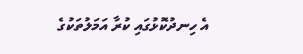އެ ހިނދުކޮޅުގައި ކުރާ އަމަލުތަކުގެ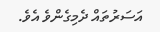އަސަރުތައް ދެމިގެންވެ އެވެ.